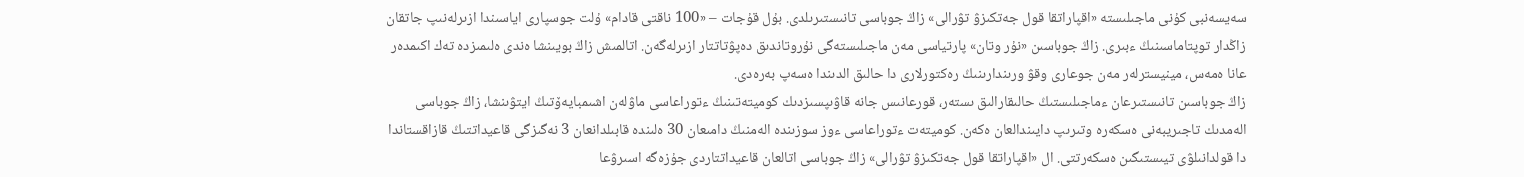سەيسەنبى كۇنى ماجىلىستە «اقپاراتقا قول جەتكىزۋ تۋرالى» زاڭ جوباسى تانىستىرىلدى. بۇل قۇجات – «100 ناقتى قادام» ۇلت جوسپارى اياسىندا ازىرلەنىپ جاتقان زاڭدار توپتاماسىنىڭ ءبىرى. زاڭ جوباسىن «نۇر وتان» پارتياسى مەن ماجىلىستەگى نۇروتاندىق دەپۋتاتتار ازىرلەگەن. اتالمىش زاڭ بويىنشا ەندى ەلىمىزدە تەك اكىمدەر عانا ەمەس، مينيسترلەر مەن جوعارى وقۋ ورىندارىنىڭ رەكتورلارى دا حالىق الدىندا ەسەپ بەرەدى.
زاڭ جوباسىن تانىستىرعان ءماجىلىستىڭ حالىقارالىق ىستەر، قورعانىس جانە قاۋىپسىزدىك كوميتەتىنىڭ ءتوراعاسى ماۋلەن اشىمبايەۆتىڭ ايتۋىنشا، زاڭ جوباسى الەمدىك تاجىريبەنى ەسكەرە وتىرىپ دايىندالعان ەكەن. كوميتەت ءتوراعاسى ءوز سوزىندە الەمنىڭ دامىعان 30 ەلىندە قابىلدانعان 3 نەگىزگى قاعيداتتىڭ قازاقستاندا دا قولدانىلۋى تيىستىگىن ەسكەرتتى. ال «اقپاراتقا قول جەتكىزۋ تۋرالى» زاڭ جوباسى اتالعان قاعيداتتاردى جۇزەگە اسىرۋعا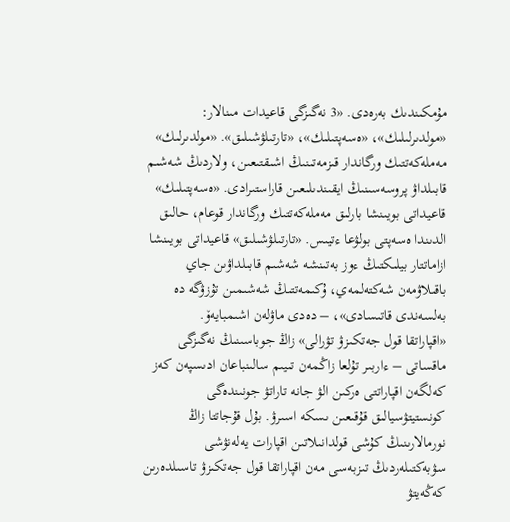مۇمكىندىك بەرەدى. «3 نەگىزگى قاعيدات مىنالار: «مولدىرلىلىك»، «ەسەپتىلىك»، «تارتىلۋشىلىق». «مولدىرلىك» مەملەكەتتىك ورگاندار قىزمەتىنىڭ اشىقتىعىن، ولاردىڭ شەشىم قابىلداۋ پروسەسىنىڭ ايقىندىلىعىن قاراستىرادى. «ەسەپتىلىك» قاعيداتى بويىنشا بارلىق مەملەكەتتىك ورگاندار قوعام، حالىق الدىندا ەسەپتى بولۋعا ءتيىس. «تارتىلۋشىلىق» قاعيداتى بويىنشا ازاماتتار بيلىكتىڭ ءوز بەتىنشە شەشىم قابىلداۋىن جاي باقىلاۋمەن شەكتەلمەي، ۇكىمەتتىڭ شەشىمىن تۇزۋگە دە بەلسەندى قاتىسادى»، – دەدى ماۋلەن اشىمبايەۆ.
«اقپاراتقا قول جەتكىزۋ تۋرالى» زاڭ جوباسىنىڭ نەگىزگى ماقساتى – ءاربىر تۇلعا زاڭمەن تىيىم سالىنباعان ادىسپەن كەز كەلگەن اقپاراتتى ەركىن الۋ جانە تاراتۋ جونىندەگى كونستيتۋسيالىق قۇقىعىن ىسكە اسىرۋ. بۇل قۇجاتتا زاڭ نورمالارىنىڭ كۇشى قولدانىلاتىن اقپارات يەلەنۋشى سۋبەكتىلەردىڭ تىزبەسى مەن اقپاراتقا قول جەتكىزۋ تاسىلدەرىن كەڭەيتۋ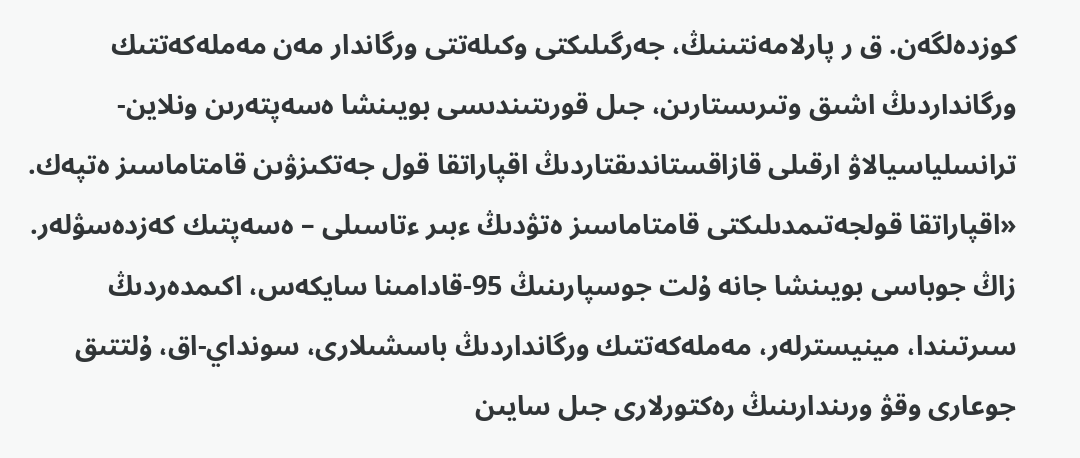كوزدەلگەن. ق ر پارلامەنتىنىڭ، جەرگىلىكتى وكىلەتتى ورگاندار مەن مەملەكەتتىك ورگانداردىڭ اشىق وتىرىستارىن، جىل قورىتىندىسى بويىنشا ەسەپتەرىن ونلاين-ترانسلياسيالاۋ ارقىلى قازاقستاندىقتاردىڭ اقپاراتقا قول جەتكىزۋىن قامتاماسىز ەتپەك. «اقپاراتقا قولجەتىمدىلىكتى قامتاماسىز ەتۋدىڭ ءبىر ءتاسىلى – ەسەپتىك كەزدەسۋلەر. زاڭ جوباسى بويىنشا جانە ۇلت جوسپارىنىڭ 95-قادامىنا سايكەس، اكىمدەردىڭ سىرتىندا، مينيسترلەر، مەملەكەتتىك ورگانداردىڭ باسشىلارى، سونداي-اق، ۇلتتىق جوعارى وقۋ ورىندارىنىڭ رەكتورلارى جىل سايىن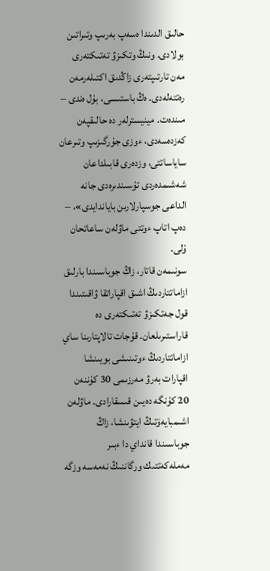حالىق الدىندا ەسەپ بەرىپ وتىراتىن بولادى. ونىڭ وتكىزۋ تەتىكتەرى مەن تارتىپتەرى زاڭدىق اكتىلەرمەن رەتتەلەدى. ەڭ باستىسى، بۇل ەندى – مىندەت. مينيسترلەر دە حالىقپەن كەزدەسەدى، ءوزى جۇرگىزىپ وتىرعان ساياساتتى، وزدەرى قابىلداعان شەشىمدەردى تۇسىندىرەدى جانە الداعى جوسپارلارىن باياندايدى»، – دەپ اتاپ ءوتتى ماۋلەن ساعاتحان ۇلى.
سونىمەن قاتار، زاڭ جوباسىندا بارلىق ازاماتتاردىڭ اشىق اقپاراتقا ۋاقىتىندا قول جەتكىزۋ تەتىكتەرى دە قاراستىرىلعان. قۇجات تالاپتارىنا ساي ازاماتتاردىڭ ءوتىنىشى بويىنشا اقپارات بەرۋ مەرزىمى 30 كۇننەن 20 كۇنگە دەيىن قىسقارادى. ماۋلەن اشىمبايەۆتىڭ ايتۋىنشا، زاڭ جوباسىندا قانداي دا ءبىر مەملەكەتتىك ورگاننىڭ نەمەسە وزگە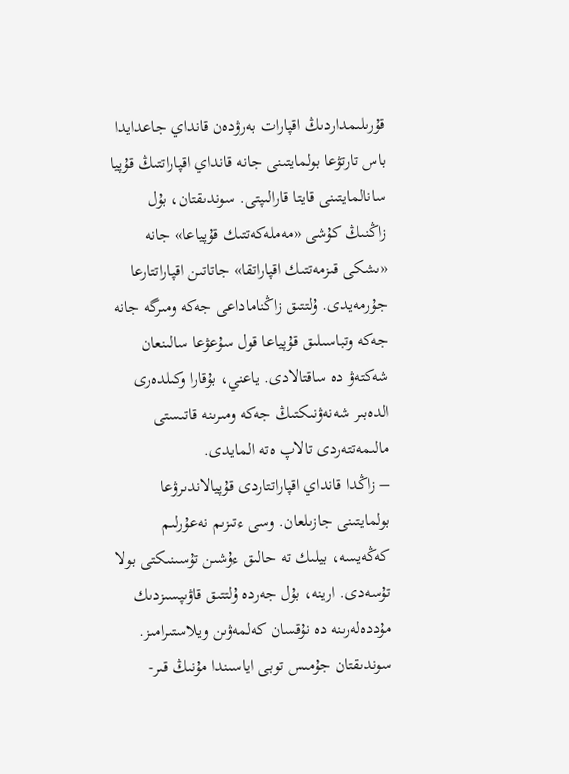قۇرىلىمداردىڭ اقپارات بەرۋدەن قانداي جاعدايدا باس تارتۋعا بولمايتىنى جانە قانداي اقپاراتتىڭ قۇپيا سانالمايتىنى قايتا قارالىپتى. سوندىقتان، بۇل زاڭنىڭ كۇشى «مەملەكەتتىك قۇپياعا» جانە «ىشكى قىزمەتتىك اقپاراتقا» جاتاتىن اقپاراتتارعا جۇرمەيدى. ۇلتتىق زاڭناماداعى جەكە ومىرگە جانە جەكە وتباسىلىق قۇپياعا قول سۇعۋعا سالىنعان شەكتەۋ دە ساقتالادى. ياعني، بۇقارا وكىلدەرى الدەبىر شەنەۋنىكتىڭ جەكە ومىرىنە قاتىستى مالىمەتتەردى تالاپ ەتە المايدى.
– زاڭدا قانداي اقپاراتتاردى قۇپيالاندىرۋعا بولمايتىنى جازىلعان. وسى ءتىزىم نەعۇرلىم كەڭەيسە، بيلىك تە حالىق ءۇشىن تۇسىنىكتى بولا تۇسەدى. ارينە، بۇل جەردە ۇلتتىق قاۋىپسىزدىك مۇددەلەرىنە دە نۇقسان كەلمەۋىن ويلاستىرامىز. سوندىقتان جۇمىس توبى اياسىندا مۇنىڭ قىر-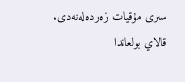سىرى مۇقيات زەردەلەنەدى. قالاي بولعاندا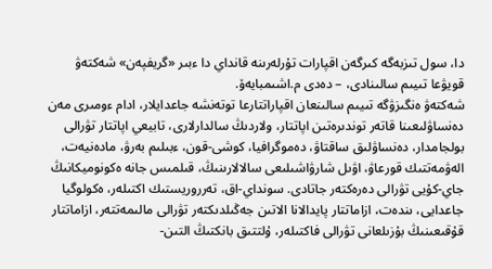دا، سول تىزبەگە كىرگەن اقپارات تۇرلەرىنە قانداي دا ءبىر «گريفپەن» شەكتەۋ قويۋعا تىيىم سالىنادى، – دەدى م.اشىمبايەۆ.
شەكتەۋ ەنگىزۋگە تىيىم سالىنعان اقپاراتتارعا توتەنشە جاعدايلار، ادام ءومىرى مەن دەنساۋلىعىنا قاتەر توندىرەتىن اپاتتار، ولاردىڭ سالدارلارى، تابيعي اپاتتار تۋرالى بولجامدار، دەنساۋلىق ساقتاۋ، دەموگرافيا، كوشى-قون، ءبىلىم بەرۋ، مادەنيەت، الەۋمەتتىك قورعاۋ، اۋىل شارۋاشىلىعى سالالارىنىڭ، قىلمىس جانە ەكونوميكانىڭ جاي-كۇيى تۋرالى دەرەكتەر جاتادى. سونداي-اق، تەرروريستىك اكتىلەر، ەكولوگيا جاعدايى، ىندەت، ازاماتتار پايدالانا الاتىن جەڭىلدىكتەر تۋرالى مالىمەتتەر، ازاماتتار قۇقىعىنىڭ بۇزىلعانى تۋرالى فاكتىلەر، ۇلتتىق بانكتىڭ التىن-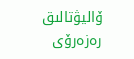ۆاليۋتالىق رەزەرۆى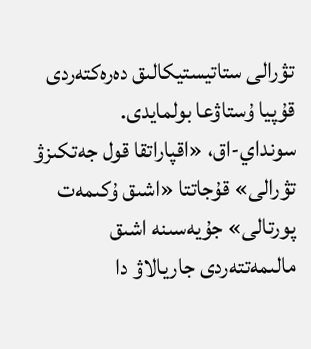تۋرالى ستاتيستيكالىق دەرەكتەردى قۇپيا ۇستاۋعا بولمايدى.
سونداي-اق، «اقپاراتقا قول جەتكىزۋ تۋرالى» قۇجاتتا «اشىق ۇكىمەت پورتالى» جۇيەسىنە اشىق مالىمەتتەردى جاريالاۋ دا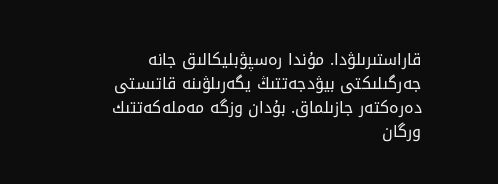قاراستىرىلۋدا. مۇندا رەسپۋبليكالىق جانە جەرگىلىكتى بيۋدجەتتىڭ يگەرىلۋىنە قاتىستى دەرەكتەر جازىلماق. بۇدان وزگە مەملەكەتتىك ورگان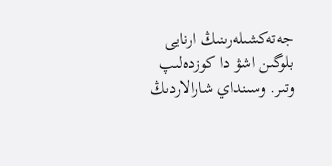جەتەكشىلەرىنىڭ ارنايى بلوگىن اشۋ دا كوزدەلىپ وتىر. وسىنداي شارالاردىڭ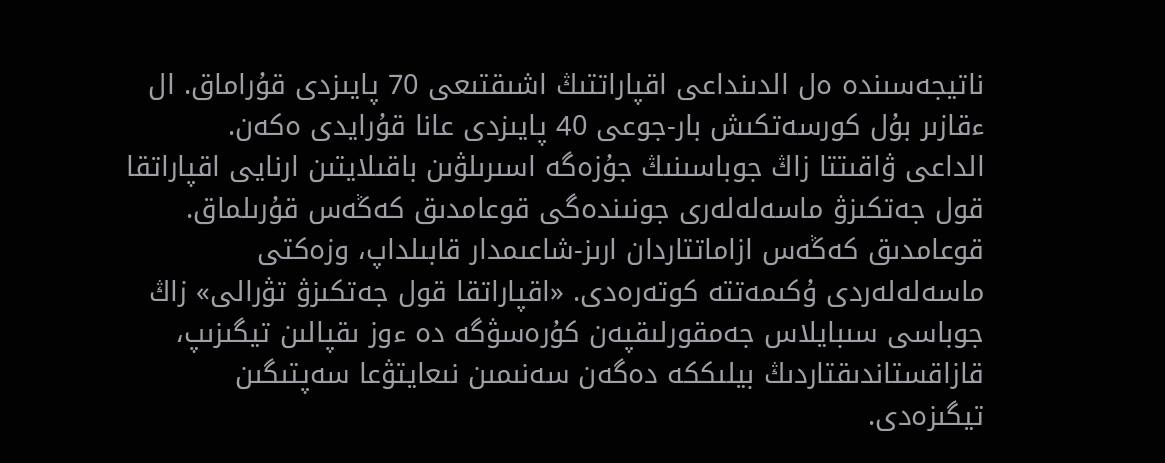ناتيجەسىندە ەل الدىنداعى اقپاراتتىڭ اشىقتىعى 70 پايىزدى قۇراماق. ال ءقازىر بۇل كورسەتكىش بار-جوعى 40 پايىزدى عانا قۇرايدى ەكەن.
الداعى ۋاقىتتا زاڭ جوباسىنىڭ جۇزەگە اسىرىلۋىن باقىلايتىن ارنايى اقپاراتقا قول جەتكىزۋ ماسەلەلەرى جونىندەگى قوعامدىق كەڭەس قۇرىلماق. قوعامدىق كەڭەس ازاماتتاردان ارىز-شاعىمدار قابىلداپ، وزەكتى ماسەلەلەردى ۇكىمەتتە كوتەرەدى. «اقپاراتقا قول جەتكىزۋ تۋرالى» زاڭ جوباسى سىبايلاس جەمقورلىقپەن كۇرەسۋگە دە ءوز ىقپالىن تيگىزىپ، قازاقستاندىقتاردىڭ بيلىككە دەگەن سەنىمىن نىعايتۋعا سەپتىگىن تيگىزەدى.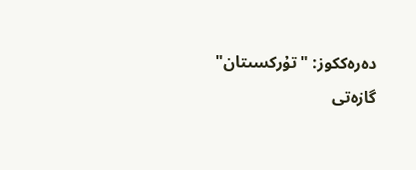دەرەككوز: "تۇركسىتان" گازەتى